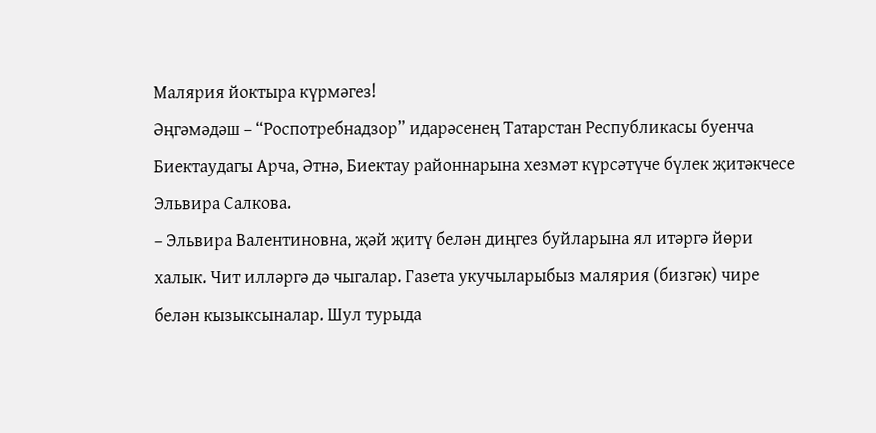Малярия йоктыра күрмәгез!
Әңгәмәдәш – “Роспотребнадзор” идарәсенең Татарстан Республикасы буенча Биектаудагы Арча, Әтнә, Биектау районнарына хезмәт күрсәтүче бүлек җитәкчесе Эльвира Салкова.
– Эльвира Валентиновна, җәй җитү белән диңгез буйларына ял итәргә йөри халык. Чит илләргә дә чыгалар. Газета укучыларыбыз малярия (бизгәк) чире белән кызыксыналар. Шул турыда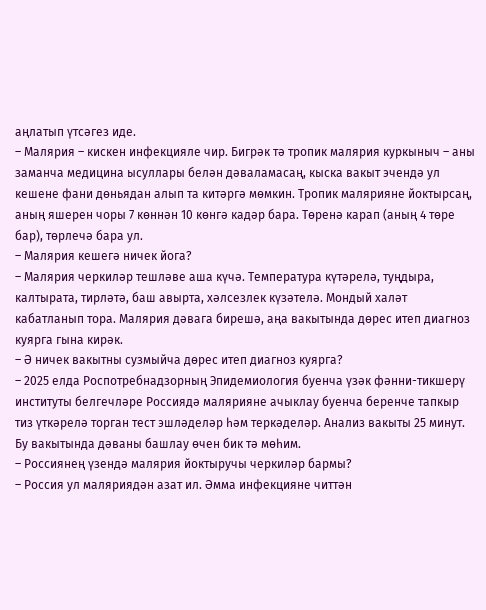аңлатып үтсәгез иде.
– Малярия – кискен инфекцияле чир. Бигрәк тә тропик малярия куркыныч – аны заманча медицина ысуллары белән дәваламасаң, кыска вакыт эчендә ул кешене фани дөньядан алып та китәргә мөмкин. Тропик малярияне йоктырсаң, аның яшерен чоры 7 көннән 10 көнгә кадәр бара. Төренә карап (аның 4 төре бар), төрлечә бара ул.
– Малярия кешегә ничек йога?
– Малярия черкиләр тешләве аша күчә. Температура күтәрелә, туңдыра, калтырата, тирләтә, баш авырта, хәлсезлек күзәтелә. Мондый халәт кабатланып тора. Малярия дәвага бирешә, аңа вакытында дөрес итеп диагноз куярга гына кирәк.
– Ә ничек вакытны сузмыйча дөрес итеп диагноз куярга?
– 2025 елда Роспотребнадзорның Эпидемиология буенча үзәк фәнни-тикшерү институты белгечләре Россиядә малярияне ачыклау буенча беренче тапкыр тиз үткәрелә торган тест эшләделәр һәм теркәделәр. Анализ вакыты 25 минут. Бу вакытында дәваны башлау өчен бик тә мөһим.
– Россиянең үзендә малярия йоктыручы черкиләр бармы?
– Россия ул маляриядән азат ил. Әмма инфекцияне читтән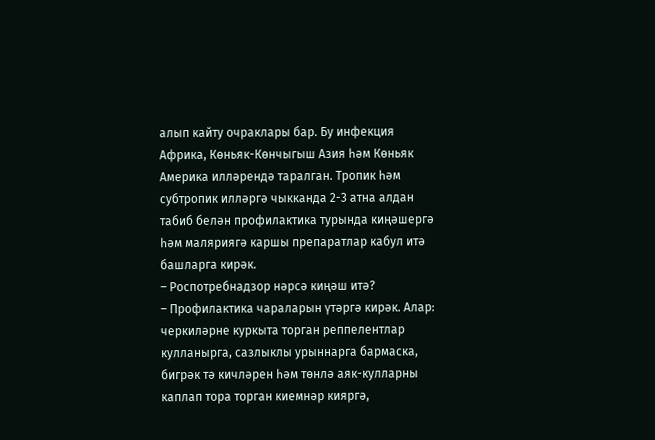алып кайту очраклары бар. Бу инфекция Африка, Көньяк-Көнчыгыш Азия һәм Көньяк Америка илләрендә таралган. Тропик һәм субтропик илләргә чыкканда 2-3 атна алдан табиб белән профилактика турында киңәшергә һәм маляриягә каршы препаратлар кабул итә башларга кирәк.
– Роспотребнадзор нәрсә киңәш итә?
– Профилактика чараларын үтәргә кирәк. Алар: черкиләрне куркыта торган реппелентлар кулланырга, сазлыклы урыннарга бармаска, бигрәк тә кичләрен һәм төнлә аяк-кулларны каплап тора торган киемнәр кияргә,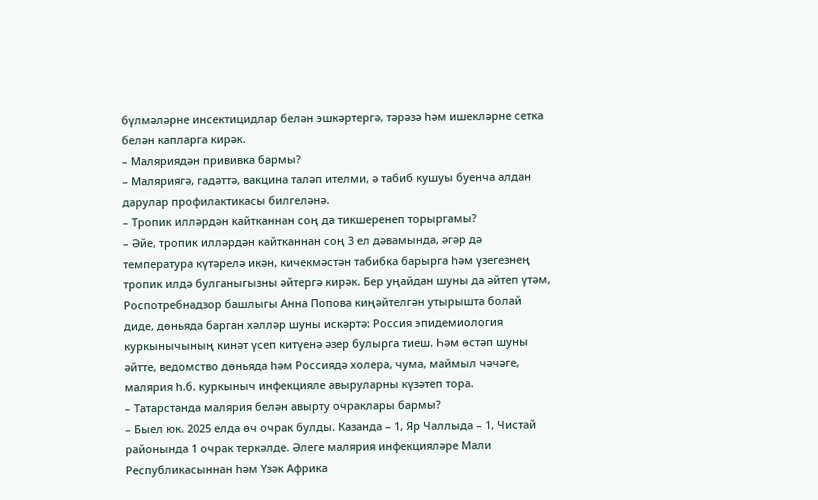бүлмәләрне инсектицидлар белән эшкәртергә, тәрәзә һәм ишекләрне сетка белән капларга кирәк.
– Маляриядән прививка бармы?
– Маляриягә, гадәттә, вакцина таләп ителми, ә табиб кушуы буенча алдан дарулар профилактикасы билгеләнә.
– Тропик илләрдән кайтканнан соң да тикшеренеп торыргамы?
– Әйе, тропик илләрдән кайтканнан соң 3 ел дәвамында, әгәр дә температура күтәрелә икән, кичекмәстән табибка барырга һәм үзегезнең тропик илдә булганыгызны әйтергә кирәк. Бер уңайдан шуны да әйтеп үтәм, Роспотребнадзор башлыгы Анна Попова киңәйтелгән утырышта болай диде, дөньяда барган хәлләр шуны искәртә: Россия эпидемиология куркынычының кинәт үсеп китүенә әзер булырга тиеш. Һәм өстәп шуны әйтте, ведомство дөньяда һәм Россиядә холера, чума, маймыл чәчәге, малярия һ.б. куркыныч инфекцияле авыруларны күзәтеп тора.
– Татарстанда малярия белән авырту очраклары бармы?
– Быел юк. 2025 елда өч очрак булды. Казанда – 1, Яр Чаллыда – 1, Чистай районында 1 очрак теркәлде. Әлеге малярия инфекцияләре Мали Республикасыннан һәм Үзәк Африка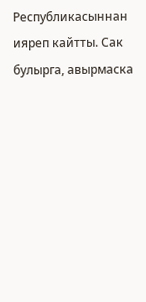Республикасыннан ияреп кайтты. Сак булырга, авырмаска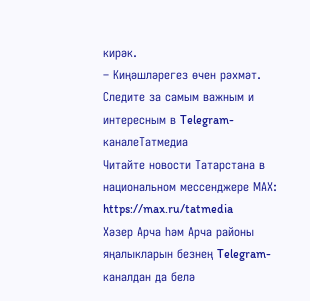кирәк.
– Киңәшләрегез өчен рәхмәт.
Следите за самым важным и интересным в Telegram-каналеТатмедиа
Читайте новости Татарстана в национальном мессенджере MАХ: https://max.ru/tatmedia
Хәзер Арча һәм Арча районы яңалыкларын безнең Telegram-каналдан да белә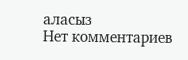аласыз
Нет комментариев